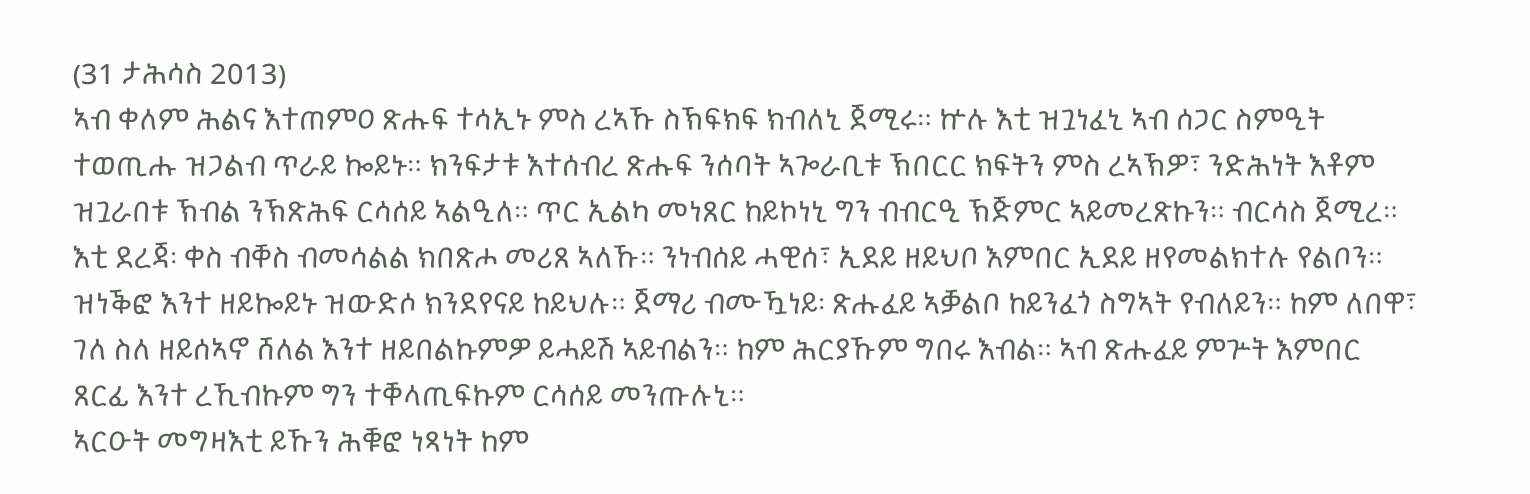(31 ታሕሳስ 2013)
ኣብ ቀለም ሕልና እተጠምዐ ጽሑፍ ተሳኢኑ ምስ ረኣኹ ስኽፍክፍ ክብለኒ ጀሚሩ። ኵሉ እቲ ዝጓነፈኒ ኣብ ሰጋር ስምዒት ተወጢሑ ዝጋልብ ጥራይ ኰይኑ። ክንፍታቱ እተሰብረ ጽሑፍ ንሰባት ኣጐራቢቱ ኽበርር ክፍትን ምስ ረኣኽዎ፣ ንድሕነት እቶም ዝጓራበቱ ኽብል ንኽጽሕፍ ርሳሰይ ኣልዒለ። ጥር ኢልካ መነጸር ከይኮነኒ ግን ብብርዒ ኽጅምር ኣይመረጽኩን። ብርሳስ ጀሚረ። እቲ ደረጃ፡ ቀስ ብቐስ ብመሳልል ክበጽሖ መሪጸ ኣለኹ። ንነብሰይ ሓዊሰ፣ ኢደይ ዘይህቦ እምበር ኢደይ ዘየመልክተሉ የልቦን። ዝነቕፎ እንተ ዘይኰይኑ ዝውድሶ ክንደየናይ ከይህሉ። ጀማሪ ብሙዃነይ፡ ጽሑፈይ ኣቓልቦ ከይንፈጎ ስግኣት የብለይን። ከም ለበዋ፣ ገለ ስለ ዘይሰኣኖ ሸለል እንተ ዘይበልኩምዎ ይሓይሽ ኣይብልን። ከም ሕርያኹም ግበሩ እብል። ኣብ ጽሑፈይ ምጕት እምበር ጸርፊ እንተ ረኺብኩም ግን ተቐላጢፍኩም ርሳሰይ መንጡሉኒ።
ኣርዑት መግዛእቲ ይኹን ሕቑፎ ነጻነት ከም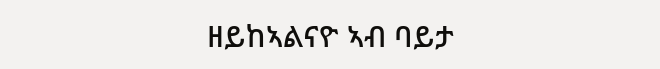ዘይከኣልናዮ ኣብ ባይታ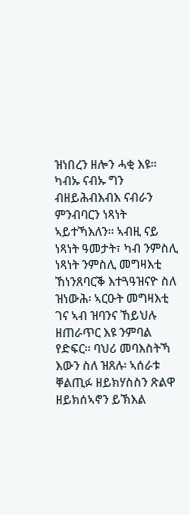ዝነበረን ዘሎን ሓቂ እዩ። ካብኡ ናብኡ ግን ብዘይሕብእብእ ናብራን ምንብባርን ነጻነት ኣይተኻእለን። ኣብዚ ናይ ነጻነት ዓመታት፣ ካብ ንምስሊ ነጻነት ንምስሊ መግዛእቲ ኸነንጸባርቕ እተጓዓዝናዮ ስለ ዝነውሕ፡ ኣርዑት መግዛእቲ ገና ኣብ ዝባንና ኸይህሉ ዘጠራጥር እዩ ንምባል የድፍር። ባህሪ መባእስትኻ እውን ስለ ዝጸሉ፡ ኣሰራቱ ቐልጢፉ ዘይክሃስስን ጽልዋ ዘይክሰኣኖን ይኽእል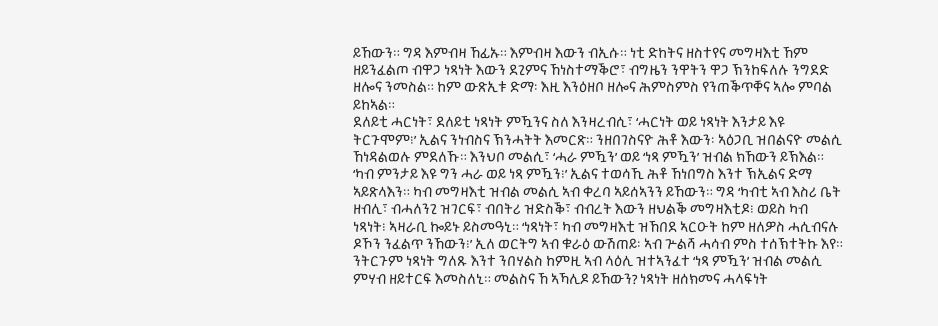ይኸውን። ግዳ እምብዛ ኸፊኡ። እምብዛ እውን ብኢሱ። ነቲ ድከትና ዘስተየና መግዛእቲ ኸም ዘይንፈልጦ ብዋጋ ነጻነት እውን ደጊምና ኸነስተማቕሮ፣ ብግዜን ንዋትን ዋጋ ኽንከፍለሉ ንግደድ ዘሎና ንመስል። ከም ውጽኢቱ ድማ፡ እዚ እንዕዘቦ ዘሎና ሕምስምስ የንጠቕጥቐና ኣሎ ምባል ይከኣል።
ደለይቲ ሓርነት፣ ደለይቲ ነጻነት ምዃንና ስለ እንዛረብሲ፣ ‘ሓርነት ወይ ነጻነት እንታይ እዩ ትርጉሞም፧’ ኢልና ንነብስና ኽንሓትት እመርጽ። ንዘበገስናዮ ሕቶ እውን፡ ኣዕጋቢ ዝበልናዮ መልሲ ኸነዳልወሉ ምደለኹ። እንህቦ መልሲ፣ ‘ሓራ ምዃን’ ወይ ‘ነጻ ምዃን’ ዝብል ክኸውን ይኽእል። ‘ካብ ምንታይ እዩ ግን ሓራ ወይ ነጻ ምዃን፧’ ኢልና ተወሳኺ ሕቶ ኸነበግስ እንተ ኽኢልና ድማ ኣይጽላእን። ካብ መግዛእቲ ዝብል መልሲ ኣብ ቀረባ ኣይሰኣንን ይኸውን። ግዳ ‘ካብቲ ኣብ እስሪ ቤት ዘብሊ፣ ብሓለንጊ ዝገርፍ፣ ብበትሪ ዝድስቕ፣ ብብረት እውን ዘህልቕ መግዛእቲዶ፧ ወይስ ካብ ነጻነት፧ ኣዛራቢ ኰይኑ ይስመዓኒ። ‘ነጻነት፣ ካብ መግዛእቲ ዝኸበደ ኣርዑት ከም ዘለዎስ ሓሲብናሉ ዶኾን ንፈልጥ ንኸውን፧’ ኢለ ወርትግ ኣብ ቁራዕ ውሽጠይ፡ ኣብ ጕልሻ ሓሳብ ምስ ተሰኽተትኩ እየ።
ንትርጉም ነጻነት ግለጹ እንተ ንበሃልስ ከምዚ ኣብ ላዕሊ ዝተኣንፈተ ‘ነጻ ምዃን’ ዝብል መልሲ ምሃብ ዘይተርፍ እመስለኒ። መልስና ኸ ኣኻሊዶ ይኸውን? ነጻነት ዘሰክመና ሓላፍነት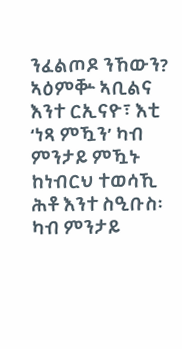ንፈልጦዶ ንኸውን? ኣዕምቝ ኣቢልና እንተ ርኢናዮ፣ እቲ ‘ነጻ ምዃን’ ካብ ምንታይ ምዃኑ ከነብርህ ተወሳኺ ሕቶ እንተ ስዒቡስ፡ ካብ ምንታይ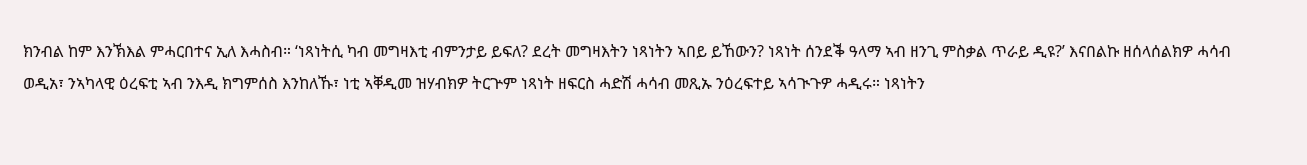ክንብል ከም እንኽእል ምሓርበተና ኢለ እሓስብ። ‘ነጻነትሲ ካብ መግዛእቲ ብምንታይ ይፍለ? ደረት መግዛእትን ነጻነትን ኣበይ ይኸውን? ነጻነት ሰንደቕ ዓላማ ኣብ ዘንጊ ምስቃል ጥራይ ዲዩ?’ እናበልኩ ዘሰላሰልክዎ ሓሳብ ወዲአ፣ ንኣካላዊ ዕረፍቲ ኣብ ንእዲ ክግምሰስ እንከለኹ፣ ነቲ ኣቐዲመ ዝሃብክዎ ትርጕም ነጻነት ዘፍርስ ሓድሽ ሓሳብ መጺኡ ንዕረፍተይ ኣሳጒጉዎ ሓዲሩ። ነጻነትን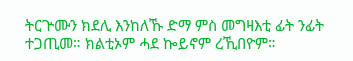ትርጕሙን ክደሊ እንከለኹ ድማ ምስ መግዛእቲ ፊት ንፊት ተጋጢመ። ክልቲኦም ሓደ ኰይኖም ረኺበዮም።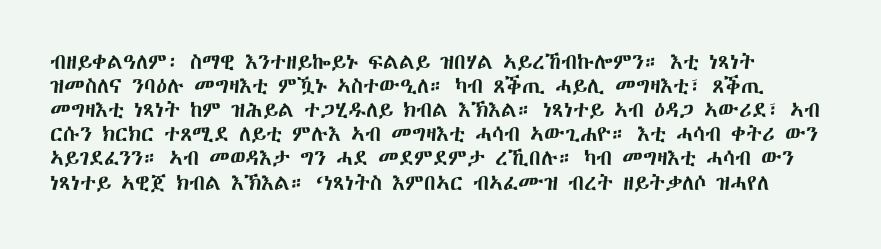ብዘይቀልዓለም፡ ስማዊ እንተዘይኰይኑ ፍልልይ ዝበሃል ኣይረኸብኩሎምን። እቲ ነጻነት ዝመስለና ንባዕሉ መግዛእቲ ምዃኑ ኣስተውዒለ። ካብ ጸቕጢ ሓይሊ መግዛእቲ፣ ጸቕጢ መግዛእቲ ነጻነት ከም ዝሕይል ተጋሂዱለይ ክብል እኽእል። ነጻነተይ ኣብ ዕዳጋ ኣውሪደ፣ ኣብ ርሱን ክርክር ተጸሚደ ለይቲ ምሉእ ኣብ መግዛእቲ ሓሳብ ኣውጊሐዮ። እቲ ሓሳብ ቀትሪ ውን ኣይገደፈንን። ኣብ መወዳእታ ግን ሓደ መደምደምታ ረኺበሉ። ካብ መግዛእቲ ሓሳብ ውን ነጻነተይ ኣዊጀ ክብል እኽእል። ‘ነጻነትስ እምበኣር ብኣፈሙዝ ብረት ዘይትቃለሶ ዝሓየለ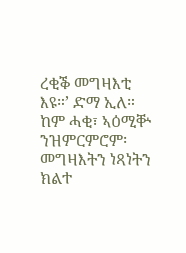ረቂቕ መግዛእቲ እዩ።’ ድማ ኢለ።
ከም ሓቂ፣ ኣዕሚቝ ንዝምርምሮም፡ መግዛእትን ነጻነትን ክልተ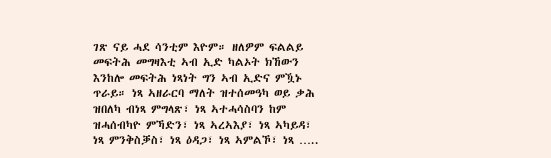ገጽ ናይ ሓደ ሳንቲም እዮም። ዘለዎም ፍልልይ መፍትሕ መግዛእቲ ኣብ ኢድ ካልኦት ክኸውን እንከሎ መፍትሕ ነጻነት ግን ኣብ ኢድና ምዃኑ ጥራይ። ነጻ ኣዘራርባ ማለት ዝተሰመዓካ ወይ ቃሕ ዝበለካ ብነጻ ምግላጽ፣ ነጻ ኣተሓሳስባን ከም ዝሓሰብካዮ ምኻድን፣ ነጻ ኣረኣእያ፣ ነጻ ኣካይዳ፣ ነጻ ምንቅስቓስ፣ ነጻ ዕዳጋ፣ ነጻ ኣምልኾ፣ ነጻ …..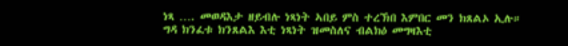ነጻ …. መወዳእታ ዘይብሉ ነጻነት ኣበይ ምስ ተረኽበ እምበር መን ክጸልኦ ኢሉ። ግዳ ክንፈቱ ክንጸልእ እቲ ነጻነት ዝመስለና ብልክዕ መግዛእቲ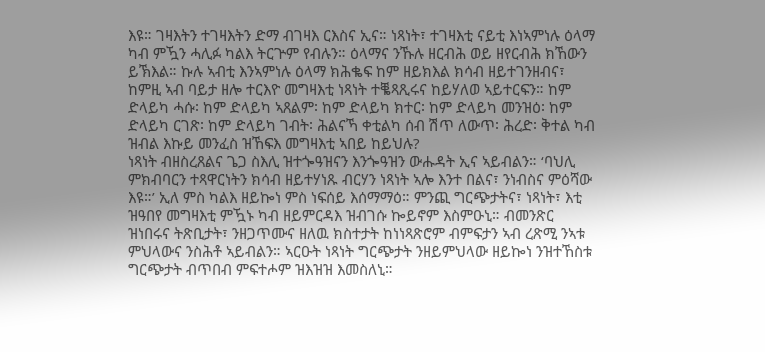እዩ። ገዛእትን ተገዛእትን ድማ ብገዛእ ርእስና ኢና። ነጻነት፣ ተገዛእቲ ናይቲ እነኣምነሉ ዕላማ ካብ ምዃን ሓሊፉ ካልእ ትርጕም የብሉን። ዕላማና ንኹሉ ዘርብሕ ወይ ዘየርብሕ ክኸውን ይኽእል። ኩሉ ኣብቲ እንኣምነሉ ዕላማ ክሕቈፍ ከም ዘይክእል ክሳብ ዘይተገንዘብና፣ ከምዚ ኣብ ባይታ ዘሎ ተርእዮ መግዛእቲ ነጻነት ተቘጻጺሩና ከይሃለወ ኣይተርፍን። ከም ድላይካ ሓሱ፡ ከም ድላይካ ኣጸልም፡ ከም ድላይካ ክተር፡ ከም ድላይካ መንዝዕ፡ ከም ድላይካ ርገጽ፡ ከም ድላይካ ገብት፡ ሕልናኻ ቀቲልካ ሰብ ሽጥ ለውጥ፡ ሕረድ፡ ቅተል ካብ ዝብል እኩይ መንፈስ ዝኸፍእ መግዛእቲ ኣበይ ከይህሉ?
ነጻነት ብዘስረጸልና ጌጋ ስእሊ ዝተጐዓዝናን እንጐዓዝን ውሑዳት ኢና ኣይብልን። ‘ባህሊ ምክብባርን ተጻዋርነትን ክሳብ ዘይተሃነጹ ብርሃን ነጻነት ኣሎ እንተ በልና፣ ንነብስና ምዕሻው እዩ።’ ኢለ ምስ ካልእ ዘይኰነ ምስ ነፍሰይ እሰማማዕ። ምንጪ ግርጭታትና፣ ነጻነት፣ እቲ ዝዓበየ መግዛእቲ ምዃኑ ካብ ዘይምርዳእ ዝብገሱ ኰይኖም እስምዑኒ። ብመንጽር ዝነበሩና ትጽቢታት፣ ንዘጋጥሙና ዘለዉ ክስተታት ከነነጻጽሮም ብምፍታን ኣብ ረጽሚ ንኣቱ ምህላውና ንስሕቶ ኣይብልን። ኣርዑት ነጻነት ግርጭታት ንዘይምህላው ዘይኰነ ንዝተኸስቱ ግርጭታት ብጥበብ ምፍተሖም ዝእዝዝ እመስለኒ።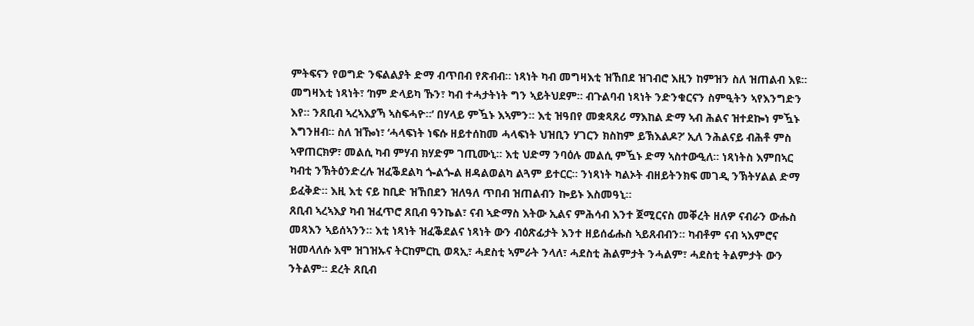ምትፍናን የወግድ ንፍልልያት ድማ ብጥበብ የጽብብ። ነጻነት ካብ መግዛእቲ ዝኸበደ ዝገብሮ እዚን ከምዝን ስለ ዝጠልብ እዩ። መግዛእቲ ነጻነት፣ ‘ከም ድላይካ ኹን፣ ካብ ተሓታትነት ግን ኣይትህደም። ብጉልባብ ነጻነት ንድንቁርናን ስምዒትን ኣየእንግድን እየ። ንጸቢብ ኣረኣእያኻ ኣስፍሓዮ።’ በሃላይ ምዃኑ እኣምን። እቲ ዝዓበየ መቋጻጸሪ ማእከል ድማ ኣብ ሕልና ዝተደኰነ ምዃኑ እግንዘብ። ስለ ዝዀነ፣ ‘ሓላፍነት ነፍሱ ዘይተሰከመ ሓላፍነት ህዝቢን ሃገርን ክስከም ይኽእልዶ?’ ኢለ ንሕልናይ ብሕቶ ምስ ኣዋጠርክዎ፣ መልሲ ካብ ምሃብ ክሃድም ገጢሙኒ። እቲ ህድማ ንባዕሉ መልሲ ምዃኑ ድማ ኣስተውዒለ። ነጻነትስ እምበኣር ካብቲ ንኽትዕንድረሉ ዝፈቕደልካ ጐልጐል ዘዳልወልካ ልጓም ይተርር። ንነጻነት ካልኦት ብዘይትንክፍ መገዲ ንኽትሃልል ድማ ይፈቅድ። እዚ እቲ ናይ ከቢድ ዝኸበደን ዝለዓለ ጥበብ ዝጠልብን ኰይኑ እስመዓኒ።
ጸቢብ ኣረኣእያ ካብ ዝፈጥሮ ጸቢብ ዓንኬል፣ ናብ ኣድማስ እትው ኢልና ምሕሳብ እንተ ጀሚርናስ መቐረት ዘለዎ ናብራን ውሑስ መጻእን ኣይሰኣንን። እቲ ነጻነት ዝፈቕደልና ነጻነት ውን ብዕጽፊታት እንተ ዘይሰፊሑስ ኣይጸብብን። ካብቶም ናብ ኣእምሮና ዝመላለሱ እሞ ዝገዝኡና ትርከምርኪ ወጻኢ፣ ሓደስቲ ኣምራት ንላለ፣ ሓደስቲ ሕልምታት ንሓልም፣ ሓደስቲ ትልምታት ውን ንትልም። ደረት ጸቢብ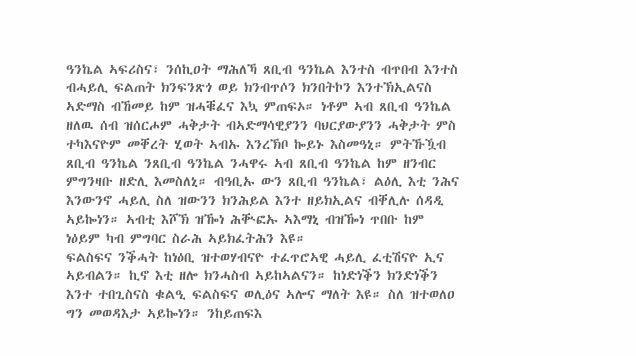ዓንኬል ኣፍሪስና፣ ንሰኪዐት ማሕለኻ ጸቢብ ዓንኬል እንተስ ብጥበብ እንተስ ብሓይሊ ፍልጠት ክንፍንጽጎ ወይ ክንብጥሶን ክንበትኮን እንተኽኢልናስ ኣድማስ ብኸመይ ከም ዝሓቑፈና እኳ ምጠፍኦ። ነቶም ኣብ ጸቢብ ዓንኬል ዘለዉ ሰብ ዝሰርሖም ሓቅታት ብኣድማሳዊያንን ባህርያውያንን ሓቅታት ምስ ተካእናዮም መቐረት ሂወት ኣብኡ እንረኽቦ ኰይኑ እስመዓኒ። ምትኹዃብ ጸቢብ ዓንኬል ንጸቢብ ዓንኬል ንሓዋሩ ኣብ ጸቢብ ዓንኬል ከም ዘንብር ምግንዛቡ ዘድሊ እመስለኒ። ብዓቢኡ ውን ጸቢብ ዓንኬል፣ ልዕሊ እቲ ንሕና እንውንኖ ሓይሊ ስለ ዝውንን ክንሕይል እንተ ዘይክኢልና ብቐሊሉ ሰዳዲ ኣይኰነን። ኣብቲ እሾኽ ዝዀነ ሕቚፎኡ ኣእማኒ ብዝዀነ ጥበቡ ከም ነዕይም ካብ ምግባር ስራሕ ኣይክፈትሕን እዩ።
ፍልስፍና ንቕሓት ከነዕቢ ዝተወሃብናዮ ተፈጥሮኣዊ ሓይሊ ፈቲሽናዮ ኢና ኣይብልን። ኪኖ እቲ ዘሎ ክንሓስብ ኣይከኣልናን። ከነድነቕን ክንድነቕን እንተ ተበጊስናስ ቁልዒ ፍልስፍና ወሊዕና ኣሎና ማለት እዩ። ስለ ዝተወለዐ ግን መወዳእታ ኣይኰነን። ንከይጠፍእ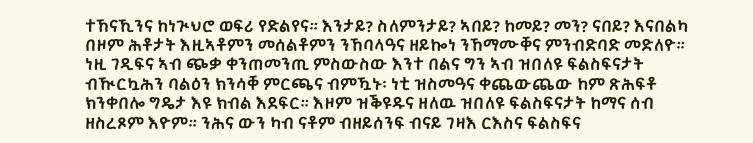ተኸናኺንና ከነጒህሮ ወፍሪ የድልየና። እንታይ? ስለምንታይ? ኣበይ? ከመይ? መን? ናበይ? እናበልካ በዞም ሕቶታት እዚኣቶምን መሰልቶምን ንኸባላዓና ዘይኰነ ንኸማሙቐና ምንብድባድ መድለዮ። ነዚ ገዲፍና ኣብ ጭቃ ቀንጠመንጢ ምስውስው እንተ በልና ግን ኣብ ዝበለዩ ፍልስፍናታት ብዂርኳሕን ባልዕን ክንሳቐ ምርጫና ብምዃኑ፡ ነቲ ዝስመዓና ቀጨውጨው ከም ጽሕፍቶ ክንቀበሎ ግዴታ እዩ ክብል እደፍር። እዞም ዝቕዩዱና ዘለዉ ዝበለዩ ፍልስፍናታት ከማና ሰብ ዘስረጾም እዮም። ንሕና ውን ካብ ናቶም ብዘይሰንፍ ብናይ ገዛእ ርእስና ፍልስፍና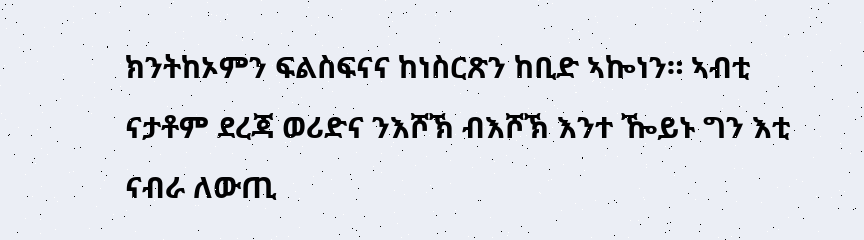ክንትከኦምን ፍልስፍናና ከነስርጽን ከቢድ ኣኰነን። ኣብቲ ናታቶም ደረጃ ወሪድና ንእሾኽ ብእሾኽ እንተ ዀይኑ ግን እቲ ናብራ ለውጢ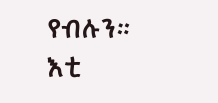የብሉን። እቲ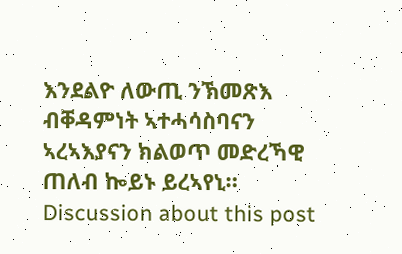እንደልዮ ለውጢ ንኽመጽእ ብቐዳምነት ኣተሓሳስባናን ኣረኣእያናን ክልወጥ መድረኻዊ ጠለብ ኰይኑ ይረኣየኒ።
Discussion about this post